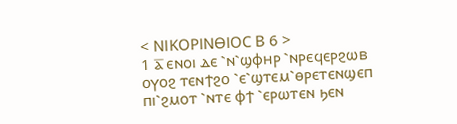< ⲚⲒⲔⲞⲢⲒⲚⲐⲒⲞⲤ Ⲃ 6 >
1 ⲁ̅ ⲉⲛⲟⲓ ⲇⲉ ⳿ⲛ⳿ϣⲫⲏⲣ ⳿ⲛⲣⲉϥⲉⲣϩⲱⲃ ⲟⲩⲟϩ ⲧⲉⲛϯϩⲟ ⳿ⲉ⳿ϣⲧⲉⲙ⳿ⲑⲣⲉⲧⲉⲛϣⲉⲡ ⲡⲓ⳿ϩⲙⲟⲧ ⳿ⲛⲧⲉ ⲫϯ ⳿ⲉⲣⲱⲧⲉⲛ ϧⲉⲛ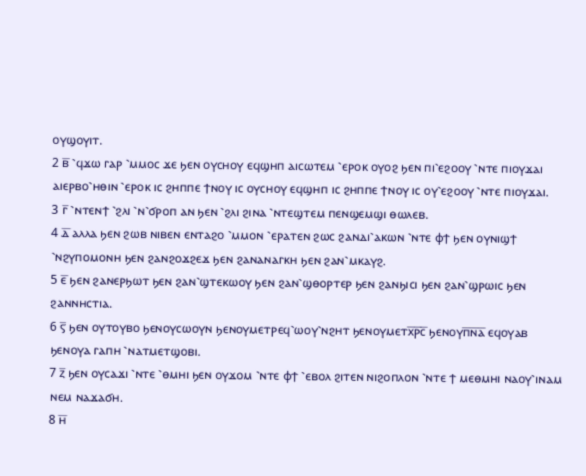ⲟⲩϣⲟⲩⲓⲧ.
2 ⲃ̅ ⳿ϥϫⲱ ⲅⲁⲣ ⳿ⲙⲙⲟⲥ ϫⲉ ϧⲉⲛ ⲟⲩⲥⲏⲟⲩ ⲉϥϣⲏⲡ ⲁⲓⲥⲱⲧⲉⲙ ⳿ⲉⲣⲟⲕ ⲟⲩⲟϩ ϧⲉⲛ ⲡⲓ⳿ⲉϩⲟⲟⲩ ⳿ⲛⲧⲉ ⲡⲓⲟⲩϫⲁⲓ ⲁⲓⲉⲣⲃⲟ⳿ⲏⲑⲓⲛ ⳿ⲉⲣⲟⲕ ⲓⲥ ϩⲏⲡⲡⲉ ϯⲛⲟⲩ ⲓⲥ ⲟⲩⲥⲏⲟⲩ ⲉϥϣⲏⲡ ⲓⲥ ϩⲏⲡⲡⲉ ϯⲛⲟⲩ ⲓⲥ ⲟⲩ⳿ⲉϩⲟⲟⲩ ⳿ⲛⲧⲉ ⲡⲓⲟⲩϫⲁⲓ.
3 ⲅ̅ ⳿ⲛⲧⲉⲛϯ ⳿ϩⲗⲓ ⳿ⲛ⳿ϭⲣⲟⲡ ⲁⲛ ϧⲉⲛ ⳿ϩⲗⲓ ϩⲓⲛⲁ ⳿ⲛⲧⲉϣⲧⲉⲙ ⲡⲉⲛϣⲉⲙϣⲓ ⲑⲱⲗⲉⲃ.
4 ⲇ̅ ⲁⲗⲗⲁ ϧⲉⲛ ϩⲱⲃ ⲛⲓⲃⲉⲛ ⲉⲛⲧⲁϩⲟ ⳿ⲙⲙⲟⲛ ⳿ⲉⲣⲁⲧⲉⲛ ϩⲱⲥ ϩⲁⲛⲇⲓ⳿ⲁⲕⲱⲛ ⳿ⲛⲧⲉ ⲫϯ ϧⲉⲛ ⲟⲩⲛⲓϣϯ ⳿ⲛϩⲩⲡⲟⲙⲟⲛⲏ ϧⲉⲛ ϩⲁⲛϩⲟϫϩⲉϫ ϧⲉⲛ ϩⲁⲛⲁⲛⲁⲅⲕⲏ ϧⲉⲛ ϩⲁⲛ⳿ⲙⲕⲁⲩϩ.
5 ⲉ̅ ϧⲉⲛ ϩⲁⲛⲉⲣϧⲱⲧ ϧⲉⲛ ϩⲁⲛ⳿ϣⲧⲉⲕⲱⲟⲩ ϧⲉⲛ ϩⲁⲛ⳿ϣⲑⲟⲣⲧⲉⲣ ϧⲉⲛ ϩⲁⲛϧⲓⲥⲓ ϧⲉⲛ ϩⲁⲛ⳿ϣⲣⲱⲓⲥ ϧⲉⲛ ϩⲁⲛⲛⲏⲥⲧⲓⲁ.
6 ⲋ̅ ϧⲉⲛ ⲟⲩⲧⲟⲩⲃⲟ ϧⲉⲛⲟⲩⲥⲱⲟⲩⲛ ϧⲉⲛⲟⲩⲙⲉⲧⲣⲉϥ⳿ⲱⲟⲩ⳿ⲛϩⲏⲧ ϧⲉⲛⲟⲩⲙⲉⲧⲭ̅ⲣ̅ⲥ̅ ϧⲉⲛⲟⲩⲡ̅ⲛ̅ⲁ̅ ⲉϥⲟⲩⲁⲃ ϧⲉⲛⲟⲩⲁ ⲅⲁⲡⲏ ⳿ⲛⲁⲧⲙⲉⲧϣⲟⲃⲓ.
7 ⲍ̅ ϧⲉⲛ ⲟⲩⲥⲁϫⲓ ⳿ⲛⲧⲉ ⳿ⲑⲙⲏⲓ ϧⲉⲛ ⲟⲩϫⲟⲙ ⳿ⲛⲧⲉ ⲫϯ ⳿ⲉⲃⲟⲗ ϩⲓⲧⲉⲛ ⲛⲓϩⲟⲡⲗⲟⲛ ⳿ⲛⲧⲉ ϯ ⲙⲉⲑⲙⲏⲓ ⲛⲁⲟⲩ⳿ⲓⲛⲁⲙ ⲛⲉⲙ ⲛⲁϫⲁϭⲏ.
8 ⲏ̅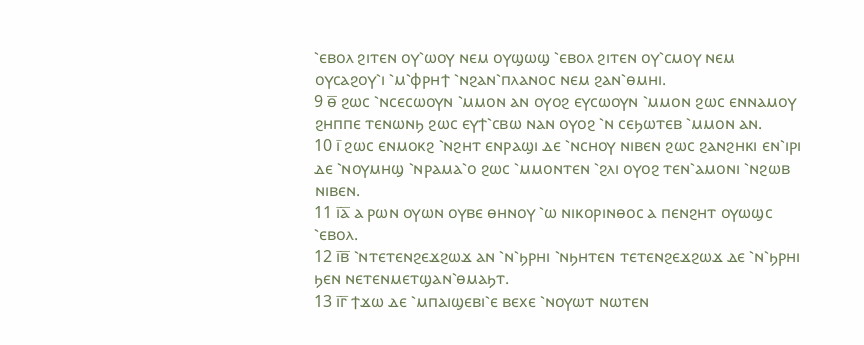⳿ⲉⲃⲟⲗ ϩⲓⲧⲉⲛ ⲟⲩ⳿ⲱⲟⲩ ⲛⲉⲙ ⲟⲩϣⲱϣ ⳿ⲉⲃⲟⲗ ϩⲓⲧⲉⲛ ⲟⲩ⳿ⲥⲙⲟⲩ ⲛⲉⲙ ⲟⲩⲥⲁϩⲟⲩ⳿ⲓ ⳿ⲙ⳿ⲫⲣⲏϯ ⳿ⲛϩⲁⲛ⳿ⲡⲗⲁⲛⲟⲥ ⲛⲉⲙ ϩⲁⲛ⳿ⲑⲙⲏⲓ.
9 ⲑ̅ ϩⲱⲥ ⳿ⲛⲥⲉⲥⲱⲟⲩⲛ ⳿ⲙⲙⲟⲛ ⲁⲛ ⲟⲩⲟϩ ⲉⲩⲥⲱⲟⲩⲛ ⳿ⲙⲙⲟⲛ ϩⲱⲥ ⲉⲛⲛⲁⲙⲟⲩ ϩⲏⲡⲡⲉ ⲧⲉⲛⲱⲛϧ ϩⲱⲥ ⲉⲩϯ⳿ⲥⲃⲱ ⲛⲁⲛ ⲟⲩⲟϩ ⳿ⲛ ⲥⲉϧⲱⲧⲉⲃ ⳿ⲙⲙⲟⲛ ⲁⲛ.
10 ⲓ̅ ϩⲱⲥ ⲉⲛⲙⲟⲕϩ ⳿ⲛϩⲏⲧ ⲉⲛⲣⲁϣⲓ ⲇⲉ ⳿ⲛⲥⲏⲟⲩ ⲛⲓⲃⲉⲛ ϩⲱⲥ ϩⲁⲛϩⲏⲕⲓ ⲉⲛ⳿ⲓⲣⲓ ⲇⲉ ⳿ⲛⲟⲩⲙⲏϣ ⳿ⲛⲣⲁⲙⲁ⳿ⲟ ϩⲱⲥ ⳿ⲙⲙⲟⲛⲧⲉⲛ ⳿ϩⲗⲓ ⲟⲩⲟϩ ⲧⲉⲛ⳿ⲁⲙⲟⲛⲓ ⳿ⲛϩⲱⲃ ⲛⲓⲃⲉⲛ.
11 ⲓ̅ⲁ̅ ⲁ ⲣⲱⲛ ⲟⲩⲱⲛ ⲟⲩⲃⲉ ⲑⲏⲛⲟⲩ ⳿ⲱ ⲛⲓⲕⲟⲣⲓⲛⲑⲟⲥ ⲁ ⲡⲉⲛϩⲏⲧ ⲟⲩⲱϣⲥ ⳿ⲉⲃⲟⲗ.
12 ⲓ̅ⲃ̅ ⳿ⲛⲧⲉⲧⲉⲛϩⲉϫϩⲱϫ ⲁⲛ ⳿ⲛ⳿ϧⲣⲏⲓ ⳿ⲛϧⲏⲧⲉⲛ ⲧⲉⲧⲉⲛϩⲉϫϩⲱϫ ⲇⲉ ⳿ⲛ⳿ϧⲣⲏⲓ ϧⲉⲛ ⲛⲉⲧⲉⲛⲙⲉⲧϣⲁⲛ⳿ⲑⲙⲁϧⲧ.
13 ⲓ̅ⲅ̅ ϯϫⲱ ⲇⲉ ⳿ⲙⲡⲁⲓϣⲉⲃⲓ⳿ⲉ ⲃⲉⲭⲉ ⳿ⲛⲟⲩⲱⲧ ⲛⲱⲧⲉⲛ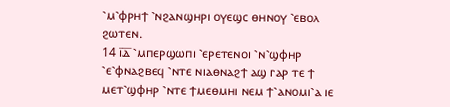⳿ⲙ⳿ⲫⲣⲏϯ ⳿ⲛϩⲁⲛϣⲏⲣⲓ ⲟⲩⲉϣⲥ ⲑⲏⲛⲟⲩ ⳿ⲉⲃⲟⲗ ϩⲱⲧⲉⲛ.
14 ⲓ̅ⲇ̅ ⳿ⲙⲡⲉⲣϣⲱⲡⲓ ⳿ⲉⲣⲉⲧⲉⲛⲟⲓ ⳿ⲛ⳿ϣⲫⲏⲣ ⳿ⲉ⳿ⲫⲛⲁϩⲃⲉϥ ⳿ⲛⲧⲉ ⲛⲓⲁⲑⲛⲁϩϯ ⲁϣ ⲅⲁⲣ ⲧⲉ ϯ ⲙⲉⲧ⳿ϣⲫⲏⲣ ⳿ⲛⲧⲉ ϯⲙⲉⲑⲙⲏⲓ ⲛⲉⲙ ϯ⳿ⲁⲛⲟⲙⲓ⳿ⲁ ⲓⲉ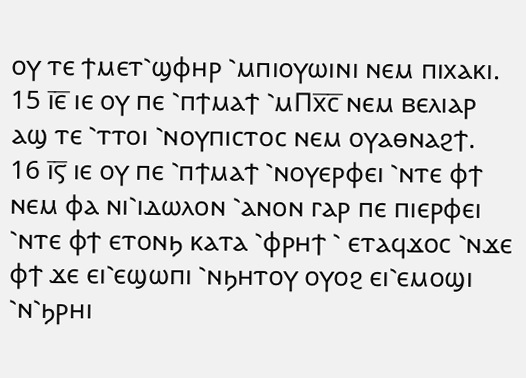ⲟⲩ ⲧⲉ ϯⲙⲉⲧ⳿ϣⲫⲏⲣ ⳿ⲙⲡⲓⲟⲩⲱⲓⲛⲓ ⲛⲉⲙ ⲡⲓⲭⲁⲕⲓ.
15 ⲓ̅ⲉ̅ ⲓⲉ ⲟⲩ ⲡⲉ ⳿ⲡϯⲙⲁϯ ⳿ⲙⲠⲭ̅ⲥ̅ ⲛⲉⲙ ⲃⲉⲗⲓⲁⲣ ⲁϣ ⲧⲉ ⳿ⲧⲧⲟⲓ ⳿ⲛⲟⲩⲡⲓⲥⲧⲟⲥ ⲛⲉⲙ ⲟⲩⲁⲑⲛⲁϩϯ.
16 ⲓ̅ⲋ̅ ⲓⲉ ⲟⲩ ⲡⲉ ⳿ⲡϯⲙⲁϯ ⳿ⲛⲟⲩⲉⲣⲫⲉⲓ ⳿ⲛⲧⲉ ⲫϯ ⲛⲉⲙ ⲫⲁ ⲛⲓ⳿ⲓⲇⲱⲗⲟⲛ ⳿ⲁⲛⲟⲛ ⲅⲁⲣ ⲡⲉ ⲡⲓⲉⲣⲫⲉⲓ ⳿ⲛⲧⲉ ⲫϯ ⲉⲧⲟⲛϧ ⲕⲁⲧⲁ ⳿ⲫⲣⲏϯ ⳿ ⲉⲧⲁϥϫⲟⲥ ⳿ⲛϫⲉ ⲫϯ ϫⲉ ⲉⲓ⳿ⲉϣⲱⲡⲓ ⳿ⲛϧⲏⲧⲟⲩ ⲟⲩⲟϩ ⲉⲓ⳿ⲉⲙⲟϣⲓ ⳿ⲛ⳿ϧⲣⲏⲓ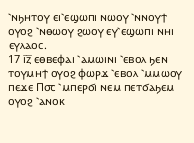⳿ⲛϧⲏⲧⲟⲩ ⲉⲓ⳿ⲉϣⲱⲡⲓ ⲛⲱⲟⲩ ⳿ⲛⲛⲟⲩϯ ⲟⲩⲟϩ ⳿ⲛⲑⲱⲟⲩ ϩⲱⲟⲩ ⲉⲩ⳿ⲉϣⲱⲡⲓ ⲛⲏⲓ ⲉⲩⲗⲁⲟⲥ.
17 ⲓ̅ⲍ̅ ⲉⲑⲃⲉⲫⲁⲓ ⳿ⲁⲙⲱⲓⲛⲓ ⳿ⲉⲃⲟⲗ ϧⲉⲛ ⲧⲟⲩⲙⲏϯ ⲟⲩⲟϩ ⲫⲱⲣϫ ⳿ⲉⲃⲟⲗ ⳿ⲙⲙⲱⲟⲩ ⲡⲉϫⲉ Ⲡ⳪ ⳿ⲙⲡⲉⲣϭⲓ ⲛⲉⲙ ⲡⲉⲧϭⲁϧⲉⲙ ⲟⲩⲟϩ ⳿ⲁⲛⲟⲕ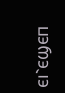ⲉⲓ⳿ⲉϣⲉⲡ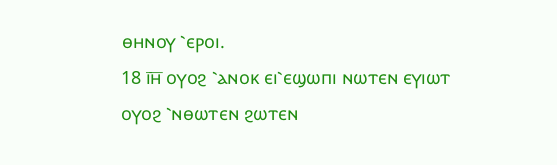ⲑⲏⲛⲟⲩ ⳿ⲉⲣⲟⲓ.
18 ⲓ̅ⲏ̅ ⲟⲩⲟϩ ⳿ⲁⲛⲟⲕ ⲉⲓ⳿ⲉϣⲱⲡⲓ ⲛⲱⲧⲉⲛ ⲉⲩⲓⲱⲧ ⲟⲩⲟϩ ⳿ⲛⲑⲱⲧⲉⲛ ϩⲱⲧⲉⲛ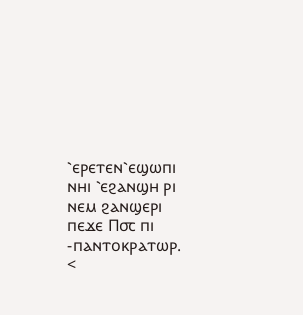⳿ⲉⲣⲉⲧⲉⲛ⳿ⲉϣⲱⲡⲓ ⲛⲏⲓ ⳿ⲉϩⲁⲛϣⲏ ⲣⲓ ⲛⲉⲙ ϩⲁⲛϣⲉⲣⲓ ⲡⲉϫⲉ Ⲡ⳪ ⲡⲓ -ⲡⲁⲛⲧⲟⲕⲣⲁⲧⲱⲣ.
<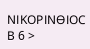ⲚⲒⲔⲞⲢⲒⲚⲐⲒⲞⲤ Ⲃ 6 >